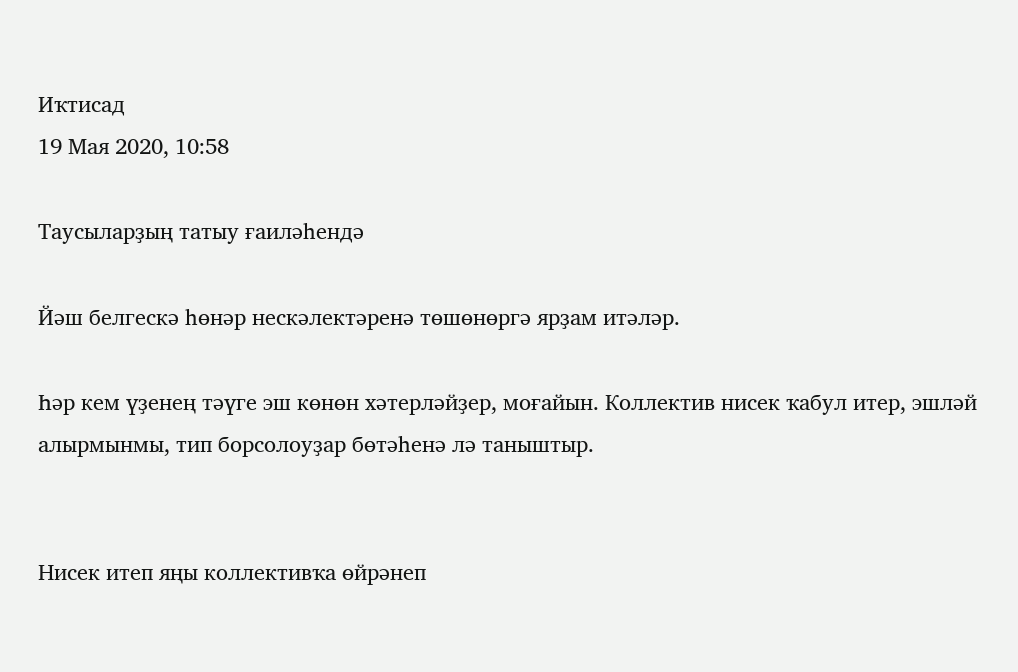Иҡтисад
19 Мая 2020, 10:58

Таусыларҙың татыу ғаиләһендә

Йәш белгескә һөнәр нескәлектәренә төшөнөргә ярҙам итәләр.

Һәр кем үҙенең тәүге эш көнөн хәтерләйҙер, моғайын. Коллектив нисек ҡабул итер, эшләй алырмынмы, тип борсолоуҙар бөтәһенә лә таныштыр.


Нисек итеп яңы коллективҡа өйрәнеп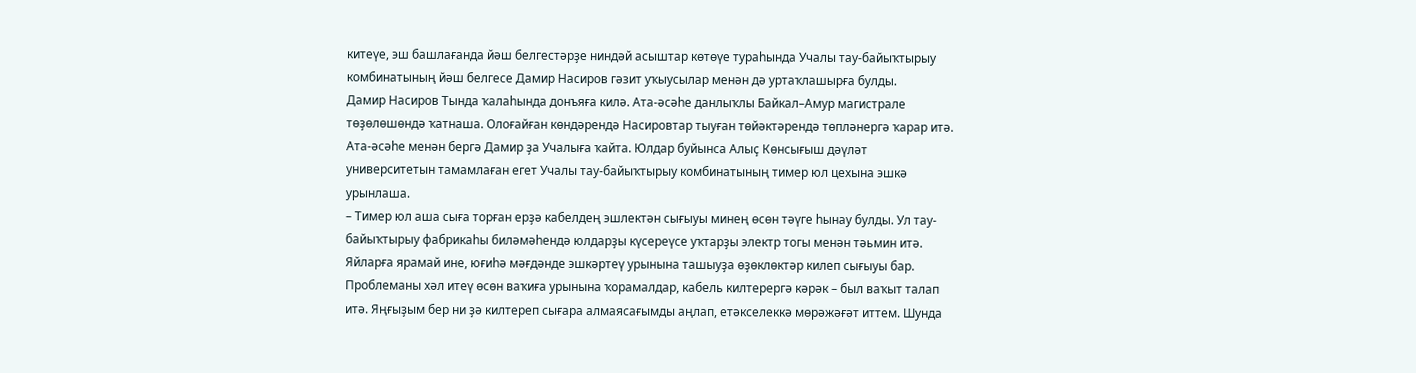китеүе, эш башлағанда йәш белгестәрҙе ниндәй асыштар көтөүе тураһында Учалы тау-байыҡтырыу комбинатының йәш белгесе Дамир Насиров гәзит уҡыусылар менән дә уртаҡлашырға булды.
Дамир Насиров Тында ҡалаһында донъяға килә. Ата-әсәһе данлыҡлы Байкал–Амур магистрале төҙөлөшөндә ҡатнаша. Олоғайған көндәрендә Насировтар тыуған төйәктәрендә төпләнергә ҡарар итә. Ата-әсәһе менән бергә Дамир ҙа Учалыға ҡайта. Юлдар буйынса Алыҫ Көнсығыш дәүләт университетын тамамлаған егет Учалы тау-байыҡтырыу комбинатының тимер юл цехына эшкә урынлаша.
– Тимер юл аша сыға торған ерҙә кабелдең эшлектән сығыуы минең өсөн тәүге һынау булды. Ул тау-байыҡтырыу фабрикаһы биләмәһендә юлдарҙы күсереүсе уҡтарҙы электр тогы менән тәьмин итә. Яйларға ярамай ине, юғиһә мәғдәнде эшкәртеү урынына ташыуҙа өҙөклөктәр килеп сығыуы бар. Проблеманы хәл итеү өсөн ваҡиға урынына ҡорамалдар, кабель килтерергә кәрәк – был ваҡыт талап итә. Яңғыҙым бер ни ҙә килтереп сығара алмаясағымды аңлап, етәкселеккә мөрәжәғәт иттем. Шунда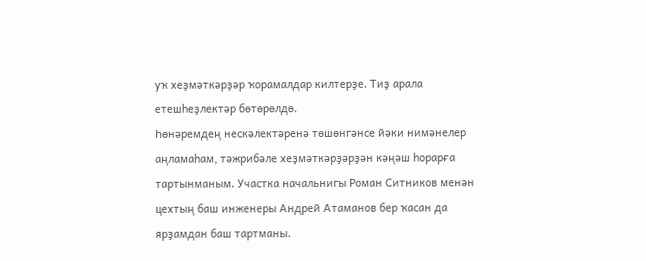уҡ хеҙмәткәрҙәр ҡорамалдар килтерҙе. Тиҙ арала етешһеҙлектәр бөтөрөлдө.
Һөнәремдең нескәлектәренә төшөнгәнсе йәки нимәнелер аңламаһам, тәжрибәле хеҙмәткәрҙәрҙән кәңәш һорарға тартынманым. Участка начальнигы Роман Ситников менән цехтың баш инженеры Андрей Атаманов бер ҡасан да ярҙамдан баш тартманы.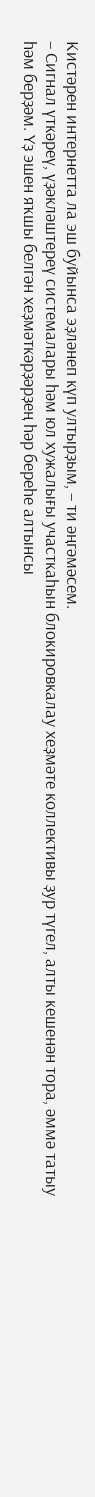Кистәрен интернетта ла эш буйынса эҙләнеп күп ултырҙым, – ти әңгәмәсем.
– Сигнал үткәреү, үҙәкләштереү системалары һәм юл хужалығы участкаһын блокировкалау хеҙмәте коллективы ҙур түгел, алты кешенән тора, әммә татыу һәм берҙәм. Үҙ эшен яҡшы белгән хеҙмәткәрҙәрҙең һәр береһе алтынсы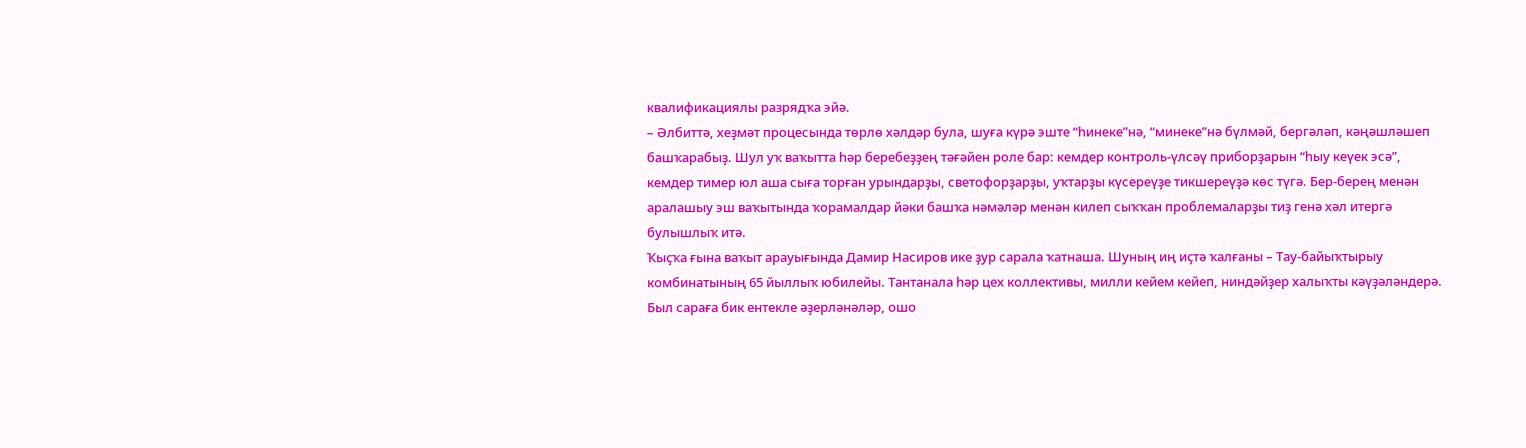квалификациялы разрядҡа эйә.
– Әлбиттә, хеҙмәт процесында төрлө хәлдәр була, шуға күрә эште “һинеке”нә, “минеке”нә бүлмәй, бергәләп, кәңәшләшеп башҡарабыҙ. Шул уҡ ваҡытта һәр беребеҙҙең тәғәйен роле бар: кемдер контроль-үлсәү приборҙарын “һыу кеүек эсә”, кемдер тимер юл аша сыға торған урындарҙы, светофорҙарҙы, уҡтарҙы күсереүҙе тикшереүҙә көс түгә. Бер-берең менән аралашыу эш ваҡытында ҡорамалдар йәки башҡа нәмәләр менән килеп сыҡҡан проблемаларҙы тиҙ генә хәл итергә булышлыҡ итә.
Ҡыҫҡа ғына ваҡыт арауығында Дамир Насиров ике ҙур сарала ҡатнаша. Шуның иң иҫтә ҡалғаны – Тау-байыҡтырыу комбинатының 65 йыллыҡ юбилейы. Тантанала һәр цех коллективы, милли кейем кейеп, ниндәйҙер халыҡты кәүҙәләндерә. Был сараға бик ентекле әҙерләнәләр, ошо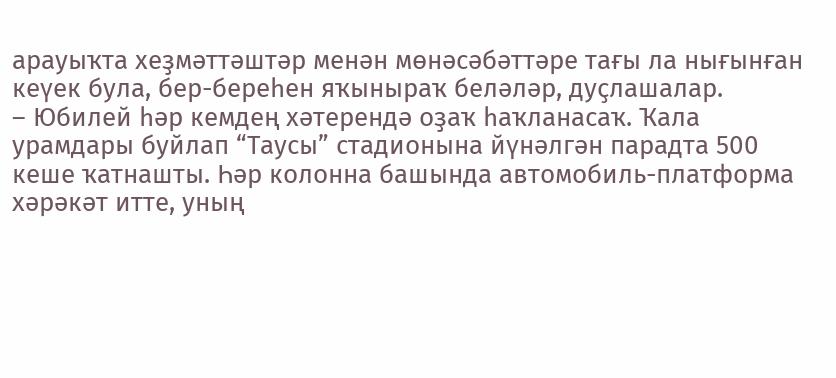арауыҡта хеҙмәттәштәр менән мөнәсәбәттәре тағы ла нығынған кеүек була, бер-береһен яҡыныраҡ беләләр, дуҫлашалар.
– Юбилей һәр кемдең хәтерендә оҙаҡ һаҡланасаҡ. Ҡала урамдары буйлап “Таусы” стадионына йүнәлгән парадта 500 кеше ҡатнашты. Һәр колонна башында автомобиль-платформа хәрәкәт итте, уның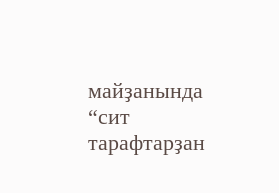майҙанында “сит тарафтарҙан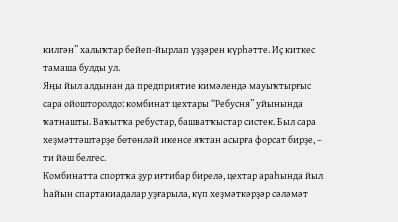килгән” халыҡтар бейеп-йырлап үҙҙәрен күрһәтте. Иҫ киткес тамаша булды ул.
Яңы йыл алдынан да предприятие кимәлендә мауыҡтырғыс сара ойошторолдо: комбинат цехтары “Ребусня” уйынында ҡатнашты. Ваҡытҡа ребустар, башватҡыстар систек. Был сара хеҙмәттәштәрҙе бөтөнләй икенсе яҡтан асырға форсат бирҙе, – ти йәш белгес.
Комбинатта спортҡа ҙур иғтибар бирелә, цехтар араһында йыл һайын спартакиадалар уҙғарыла, күп хеҙмәткәрҙәр сәләмәт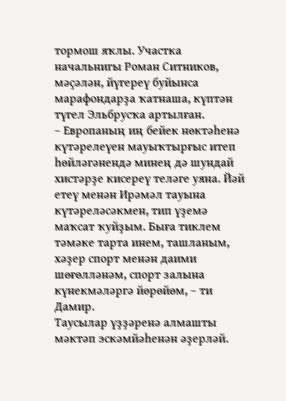тормош яҡлы. Участка начальнигы Роман Ситников, мәҫәлән, йүгереү буйынса марафондарҙа ҡатнаша, күптән түгел Эльбрусҡа артылған.
– Европаның иң бейек нөктәһенә күтәрелеүен мауыҡтырғыс итеп һөйләгәнендә минең дә шундай хистәрҙе кисереү теләге уяна. Йәй етеү менән Ирәмәл тауына күтәреләсәкмен, тип үҙемә маҡсат ҡуйҙым. Быға тиклем тәмәке тарта инем, ташланым, хәҙер спорт менән даими шөғөлләнәм, спорт залына күнекмәләргә йөрөйөм, – ти Дамир.
Таусылар үҙҙәренә алмашты мәктәп эскәмйәһенән әҙерләй.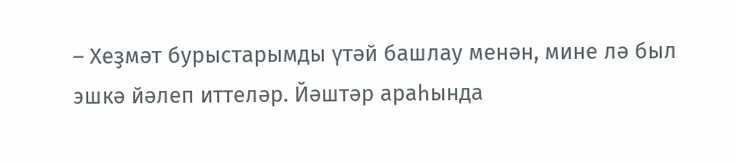– Хеҙмәт бурыстарымды үтәй башлау менән, мине лә был эшкә йәлеп иттеләр. Йәштәр араһында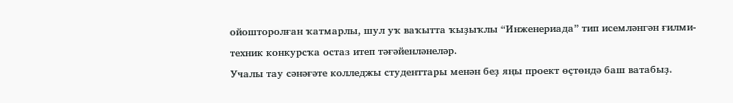ойошторолған ҡатмарлы, шул уҡ ваҡытта ҡыҙыҡлы “Инженериада” тип исемләнгән ғилми-техник конкурсҡа остаз итеп тәғәйенләнеләр.
Учалы тау сәнәғәте колледжы студенттары менән беҙ яңы проект өҫтөндә баш ватабыҙ.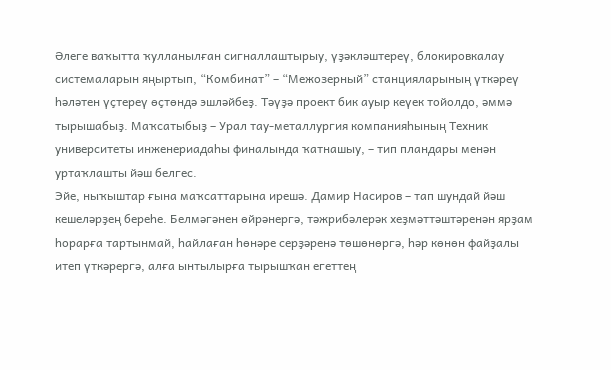Әлеге ваҡытта ҡулланылған сигналлаштырыу, үҙәкләштереү, блокировкалау системаларын яңыртып, “Комбинат” – “Межозерный” станцияларының үткәреү һәләтен үҫтереү өҫтөндә эшләйбеҙ. Тәүҙә проект бик ауыр кеүек тойолдо, әммә тырышабыҙ. Маҡсатыбыҙ – Урал тау-металлургия компанияһының Техник университеты инженериадаһы финалында ҡатнашыу, – тип пландары менән уртаҡлашты йәш белгес.
Эйе, ныҡыштар ғына маҡсаттарына ирешә. Дамир Насиров – тап шундай йәш кешеләрҙең береһе. Белмәгәнен өйрәнергә, тәжрибәлерәк хеҙмәттәштәренән ярҙам һорарға тартынмай, һайлаған һөнәре серҙәренә төшөнөргә, һәр көнөн файҙалы итеп үткәрергә, алға ынтылырға тырышҡан егеттең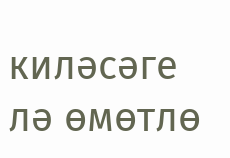киләсәге лә өмөтлө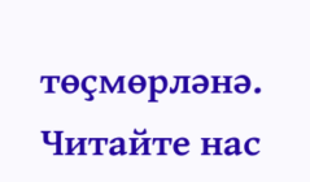төҫмөрләнә.
Читайте нас